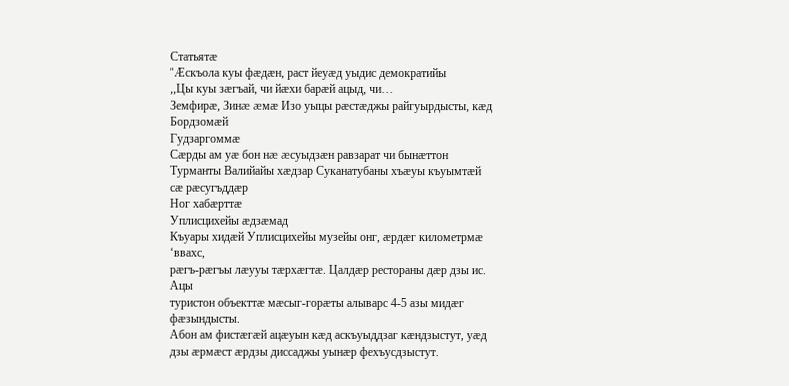Статьятæ
"Æскъола куы фæдæн, раст йеуæд уыдис демократийы
,,Цы куы зæгъай, чи йæхи барæй ацыд, чи…
Земфирæ, Зинæ æмæ Изо уыцы рæстæджы райгуырдысты, кæд Бордзомæй
Гудзаргоммæ
Сæрды ам уæ бон нæ æсуыдзæн равзарат чи бынæттон
Турманты Валийайы хæдзар Суканатубаны хъæуы къуымтæй сæ рæсугъддæр
Ног хабæрттæ
Уплисцихейы æдзæмад
Къуары хидæй Уплисцихейы музейы онг, æрдæг километрмæ ‘ввахс,
рæгъ-рæгъы лæууы тæрхæгтæ. Цалдæр рестораны дæр дзы ис. Ацы
туристон объекттæ мæсыг-горæты алыварс 4-5 азы мидæг
фæзындысты.
Абон ам фистæгæй ацæуын кæд аскъуыддзаг кæндзыстут, уæд дзы æрмæст æрдзы диссаджы уынæр фехъусдзыстут.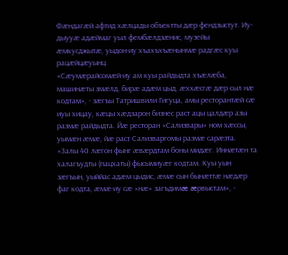Фæндагæй афтид хæлцады объектты дæр фендзыстут. Иу-дыууæ адæймаг уыл фембæлдзæнис, музейы æмкусджытæ, уыдон-иу хъахъхъæнынмæ радгæс куы рацæйцæуынц.
«Сæумæрайсомæй-иу ам куы райдыдта хъæлæба, машинæты змæлд, бирæ адæм цыд, æххæсгæ дæр сыл нæ кодтам», - зæгъы Татришвили Гигуца, амы ресторантæй сæ иуы хицау, кæцы хæдзарон бизнес раст ацы цалдæр азы размæ райдыдта. Йæ ресторан «Сализвары» ном хæссы, уымæн æмæ, йæ раст Сализваргомы размæ сарæзта.
«Залы 40 лæгон фынг æвæрдтам боны мидæг. Иннæтæн та халагъудты (пацхаты) фысымиуæг кодтам. Куы уын зæгъын, уыййас адæм цыдис, æмæ сын бынæттæ нæдæр фаг кодта, æмæ-иу сæ «нæ» загъдимæ æрвыстам», -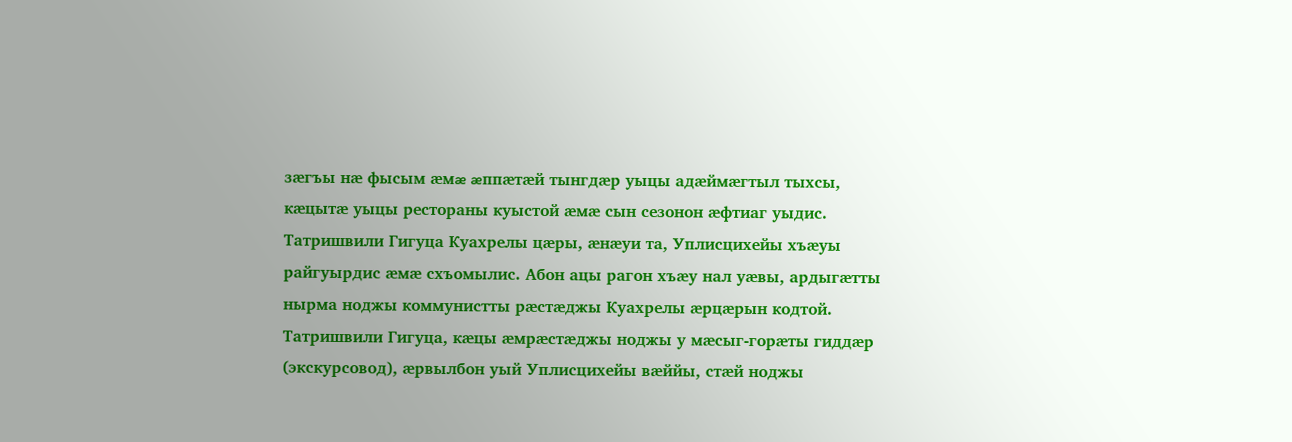зæгъы нæ фысым æмæ æппæтæй тынгдæр уыцы адæймæгтыл тыхсы, кæцытæ уыцы рестораны куыстой æмæ сын сезонон æфтиаг уыдис.
Татришвили Гигуца Куахрелы цæры, æнæуи та, Уплисцихейы хъæуы райгуырдис æмæ схъомылис. Абон ацы рагон хъæу нал уæвы, ардыгæтты нырма ноджы коммунистты рæстæджы Куахрелы æрцæрын кодтой. Татришвили Гигуца, кæцы æмрæстæджы ноджы у мæсыг-горæты гиддæр (экскурсовод), æрвылбон уый Уплисцихейы вæййы, стæй ноджы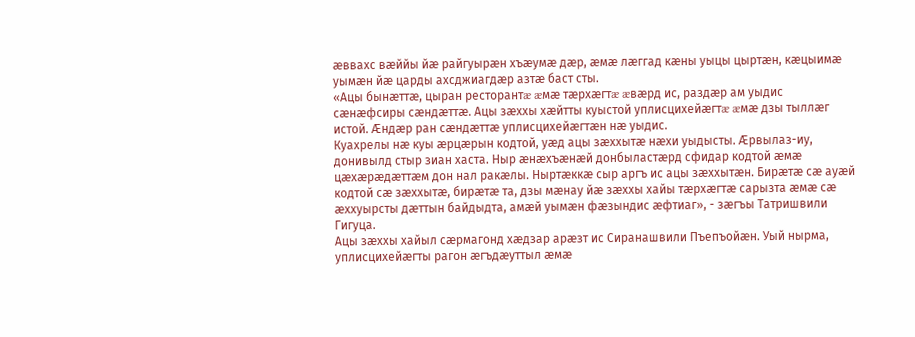æввахс вæййы йæ райгуырæн хъæумæ дæр, æмæ лæггад кæны уыцы цыртæн, кæцыимæ уымæн йæ царды ахсджиагдæр азтæ баст сты.
«Ацы бынæттæ, цыран ресторантæ æмæ тæрхæгтæ æвæрд ис, раздæр ам уыдис сæнæфсиры сæндæттæ. Ацы зæххы хæйтты куыстой уплисцихейæгтæ æмæ дзы тыллæг истой. Æндæр ран сæндæттæ уплисцихейæгтæн нæ уыдис.
Куахрелы нæ куы æрцæрын кодтой, уæд ацы зæххытæ нæхи уыдысты. Æрвылаз-иу, донивылд стыр зиан хаста. Ныр æнæхъæнæй донбыластæрд сфидар кодтой æмæ цæхæрæдæттæм дон нал ракæлы. Ныртæккæ сыр аргъ ис ацы зæххытæн. Бирæтæ сæ ауæй кодтой сæ зæххытæ, бирæтæ та, дзы мæнау йæ зæххы хайы тæрхæгтæ сарызта æмæ сæ æххуырсты дæттын байдыдта, амæй уымæн фæзындис æфтиаг», - зæгъы Татришвили Гигуца.
Ацы зæххы хайыл сæрмагонд хæдзар арæзт ис Сиранашвили Пъепъойæн. Уый нырма, уплисцихейæгты рагон æгъдæуттыл æмæ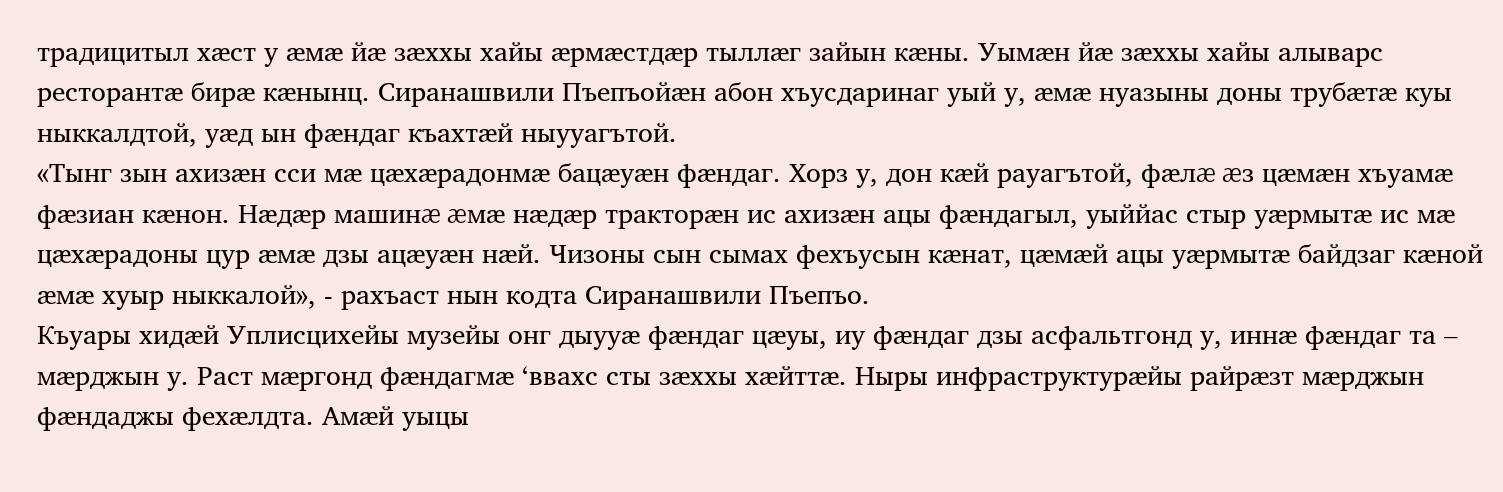традицитыл хæст у æмæ йæ зæххы хайы æрмæстдæр тыллæг зайын кæны. Уымæн йæ зæххы хайы алыварс ресторантæ бирæ кæнынц. Сиранашвили Пъепъойæн абон хъусдаринаг уый у, æмæ нуазыны доны трубæтæ куы ныккалдтой, уæд ын фæндаг къахтæй ныууагътой.
«Тынг зын ахизæн сси мæ цæхæрадонмæ бацæуæн фæндаг. Хорз у, дон кæй рауагътой, фæлæ æз цæмæн хъуамæ фæзиан кæнон. Нæдæр машинæ æмæ нæдæр тракторæн ис ахизæн ацы фæндагыл, уыййас стыр уæрмытæ ис мæ цæхæрадоны цур æмæ дзы ацæуæн нæй. Чизоны сын сымах фехъусын кæнат, цæмæй ацы уæрмытæ байдзаг кæной æмæ хуыр ныккалой», - рахъаст нын кодта Сиранашвили Пъепъо.
Къуары хидæй Уплисцихейы музейы онг дыууæ фæндаг цæуы, иу фæндаг дзы асфальтгонд у, иннæ фæндаг та – мæрджын у. Раст мæргонд фæндагмæ ‘ввахс сты зæххы хæйттæ. Ныры инфраструктурæйы райрæзт мæрджын фæндаджы фехæлдта. Амæй уыцы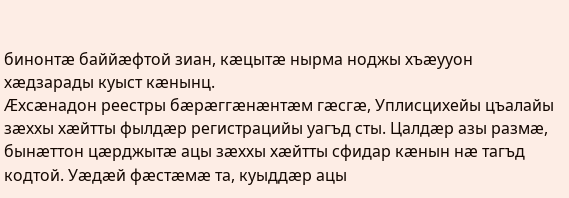бинонтæ баййæфтой зиан, кæцытæ нырма ноджы хъæууон хæдзарады куыст кæнынц.
Æхсæнадон реестры бæрæггæнæнтæм гæсгæ, Уплисцихейы цъалайы зæххы хæйтты фылдæр регистрацийы уагъд сты. Цалдæр азы размæ, бынæттон цæрджытæ ацы зæххы хæйтты сфидар кæнын нæ тагъд кодтой. Уæдæй фæстæмæ та, куыддæр ацы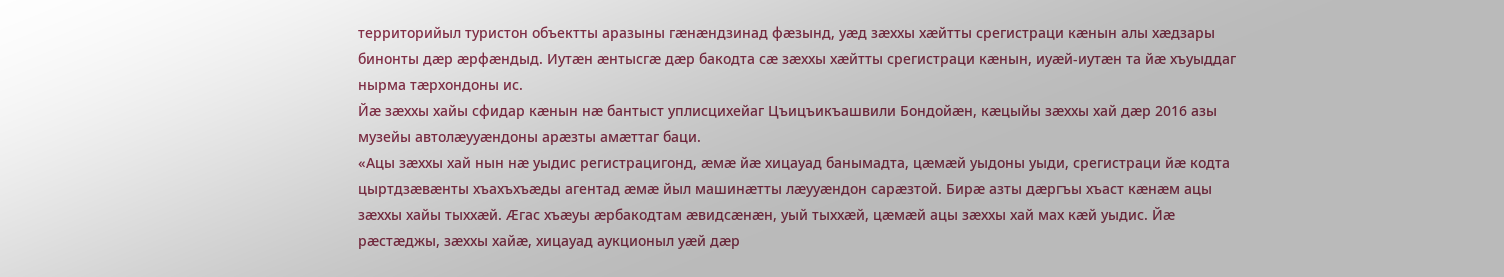территорийыл туристон объектты аразыны гæнæндзинад фæзынд, уæд зæххы хæйтты срегистраци кæнын алы хæдзары бинонты дæр æрфæндыд. Иутæн æнтысгæ дæр бакодта сæ зæххы хæйтты срегистраци кæнын, иуæй-иутæн та йæ хъуыддаг нырма тæрхондоны ис.
Йæ зæххы хайы сфидар кæнын нæ бантыст уплисцихейаг Цъицъикъашвили Бондойæн, кæцыйы зæххы хай дæр 2016 азы музейы автолæууæндоны арæзты амæттаг баци.
«Ацы зæххы хай нын нæ уыдис регистрацигонд, æмæ йæ хицауад банымадта, цæмæй уыдоны уыди, срегистраци йæ кодта цыртдзæвæнты хъахъхъæды агентад æмæ йыл машинæтты лæууæндон сарæзтой. Бирæ азты дæргъы хъаст кæнæм ацы зæххы хайы тыххæй. Æгас хъæуы æрбакодтам æвидсæнæн, уый тыххæй, цæмæй ацы зæххы хай мах кæй уыдис. Йæ рæстæджы, зæххы хайæ, хицауад аукционыл уæй дæр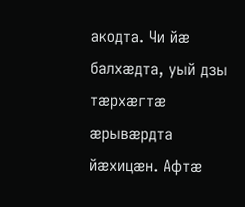акодта. Чи йæ балхæдта, уый дзы тæрхæгтæ æрывæрдта йæхицæн. Афтæ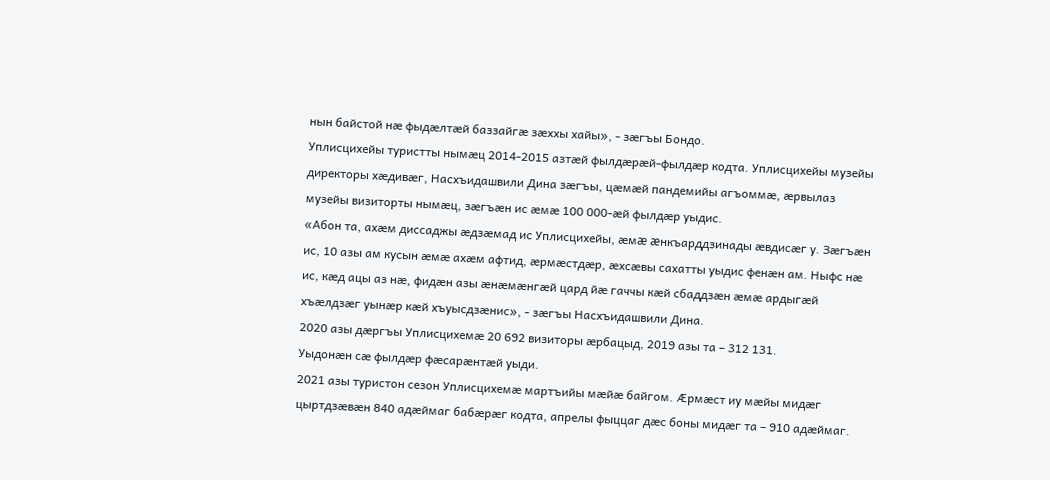нын байстой нæ фыдæлтæй баззайгæ зæххы хайы», - зæгъы Бондо.
Уплисцихейы туристты нымæц 2014-2015 азтæй фылдæрæй-фылдæр кодта. Уплисцихейы музейы директоры хæдивæг, Насхъидашвили Дина зæгъы, цæмæй пандемийы агъоммæ, æрвылаз музейы визиторты нымæц, зæгъæн ис æмæ 100 000-æй фылдæр уыдис.
«Абон та, ахæм диссаджы æдзæмад ис Уплисцихейы, æмæ æнкъарддзинады æвдисæг у. Зæгъæн ис, 10 азы ам кусын æмæ ахæм афтид, æрмæстдæр, æхсæвы сахатты уыдис фенæн ам. Ныфс нæ ис, кæд ацы аз нæ, фидæн азы æнæмæнгæй цард йæ гаччы кæй сбаддзæн æмæ ардыгæй хъæлдзæг уынæр кæй хъуысдзæнис», - зæгъы Насхъидашвили Дина.
2020 азы дæргъы Уплисцихемæ 20 692 визиторы æрбацыд, 2019 азы та – 312 131.
Уыдонæн сæ фылдæр фæсарæнтæй уыди.
2021 азы туристон сезон Уплисцихемæ мартъийы мæйæ байгом. Æрмæст иу мæйы мидæг цыртдзæвæн 840 адæймаг бабæрæг кодта, апрелы фыццаг дæс боны мидæг та – 910 адæймаг.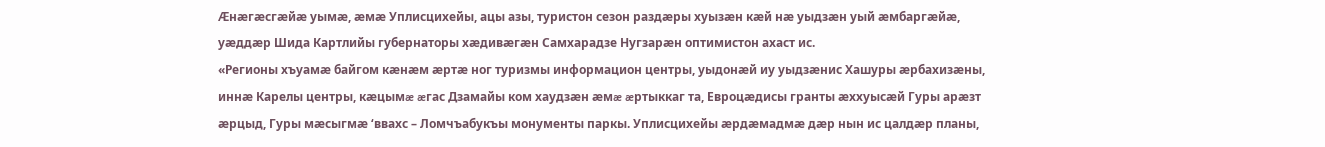Æнæгæсгæйæ уымæ, æмæ Уплисцихейы, ацы азы, туристон сезон раздæры хуызæн кæй нæ уыдзæн уый æмбаргæйæ, уæддæр Шида Картлийы губернаторы хæдивæгæн Самхарадзе Нугзарæн оптимистон ахаст ис.
«Регионы хъуамæ байгом кæнæм æртæ ног туризмы информацион центры, уыдонæй иу уыдзæнис Хашуры æрбахизæны, иннæ Карелы центры, кæцымæ æгас Дзамайы ком хаудзæн æмæ æртыккаг та, Евроцæдисы гранты æххуысæй Гуры арæзт æрцыд, Гуры мæсыгмæ ‘ввахс – Ломчъабукъы монументы паркы. Уплисцихейы æрдæмадмæ дæр нын ис цалдæр планы,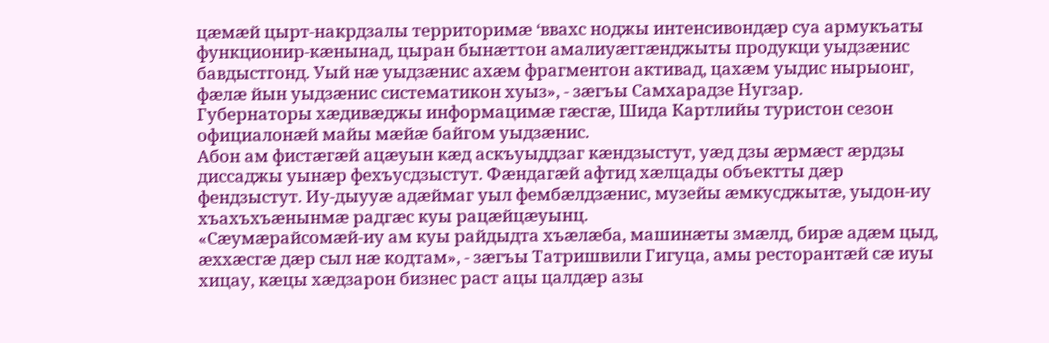цæмæй цырт-накрдзалы территоримæ ‘ввахс ноджы интенсивондæр суа армукъаты функционир-кæнынад, цыран бынæттон амалиуæггæнджыты продукци уыдзæнис бавдыстгонд. Уый нæ уыдзæнис ахæм фрагментон активад, цахæм уыдис нырыонг, фæлæ йын уыдзæнис систематикон хуыз», - зæгъы Самхарадзе Нугзар.
Губернаторы хæдивæджы информацимæ гæсгæ, Шида Картлийы туристон сезон официалонæй майы мæйæ байгом уыдзæнис.
Абон ам фистæгæй ацæуын кæд аскъуыддзаг кæндзыстут, уæд дзы æрмæст æрдзы диссаджы уынæр фехъусдзыстут. Фæндагæй афтид хæлцады объектты дæр фендзыстут. Иу-дыууæ адæймаг уыл фембæлдзæнис, музейы æмкусджытæ, уыдон-иу хъахъхъæнынмæ радгæс куы рацæйцæуынц.
«Сæумæрайсомæй-иу ам куы райдыдта хъæлæба, машинæты змæлд, бирæ адæм цыд, æххæсгæ дæр сыл нæ кодтам», - зæгъы Татришвили Гигуца, амы ресторантæй сæ иуы хицау, кæцы хæдзарон бизнес раст ацы цалдæр азы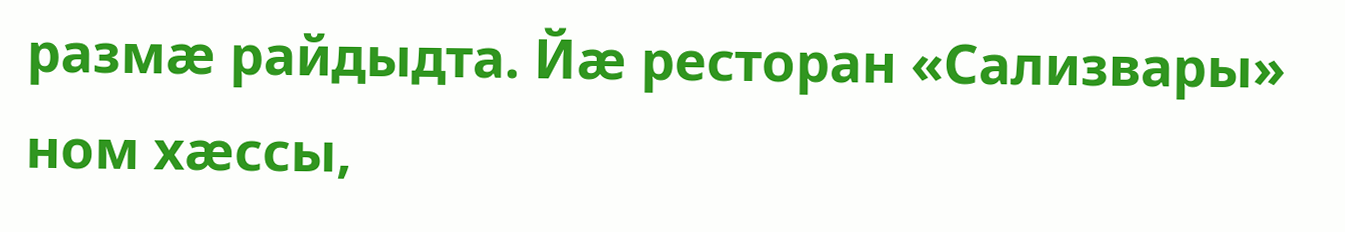размæ райдыдта. Йæ ресторан «Сализвары» ном хæссы,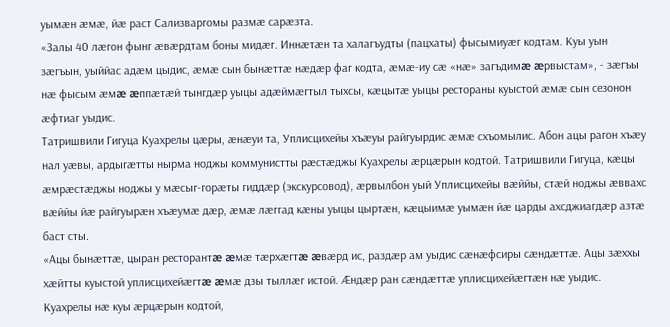уымæн æмæ, йæ раст Сализваргомы размæ сарæзта.
«Залы 40 лæгон фынг æвæрдтам боны мидæг. Иннæтæн та халагъудты (пацхаты) фысымиуæг кодтам. Куы уын зæгъын, уыййас адæм цыдис, æмæ сын бынæттæ нæдæр фаг кодта, æмæ-иу сæ «нæ» загъдимæ æрвыстам», - зæгъы нæ фысым æмæ æппæтæй тынгдæр уыцы адæймæгтыл тыхсы, кæцытæ уыцы рестораны куыстой æмæ сын сезонон æфтиаг уыдис.
Татришвили Гигуца Куахрелы цæры, æнæуи та, Уплисцихейы хъæуы райгуырдис æмæ схъомылис. Абон ацы рагон хъæу нал уæвы, ардыгæтты нырма ноджы коммунистты рæстæджы Куахрелы æрцæрын кодтой. Татришвили Гигуца, кæцы æмрæстæджы ноджы у мæсыг-горæты гиддæр (экскурсовод), æрвылбон уый Уплисцихейы вæййы, стæй ноджы æввахс вæййы йæ райгуырæн хъæумæ дæр, æмæ лæггад кæны уыцы цыртæн, кæцыимæ уымæн йæ царды ахсджиагдæр азтæ баст сты.
«Ацы бынæттæ, цыран ресторантæ æмæ тæрхæгтæ æвæрд ис, раздæр ам уыдис сæнæфсиры сæндæттæ. Ацы зæххы хæйтты куыстой уплисцихейæгтæ æмæ дзы тыллæг истой. Æндæр ран сæндæттæ уплисцихейæгтæн нæ уыдис.
Куахрелы нæ куы æрцæрын кодтой,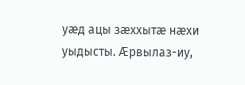уæд ацы зæххытæ нæхи уыдысты. Æрвылаз-иу,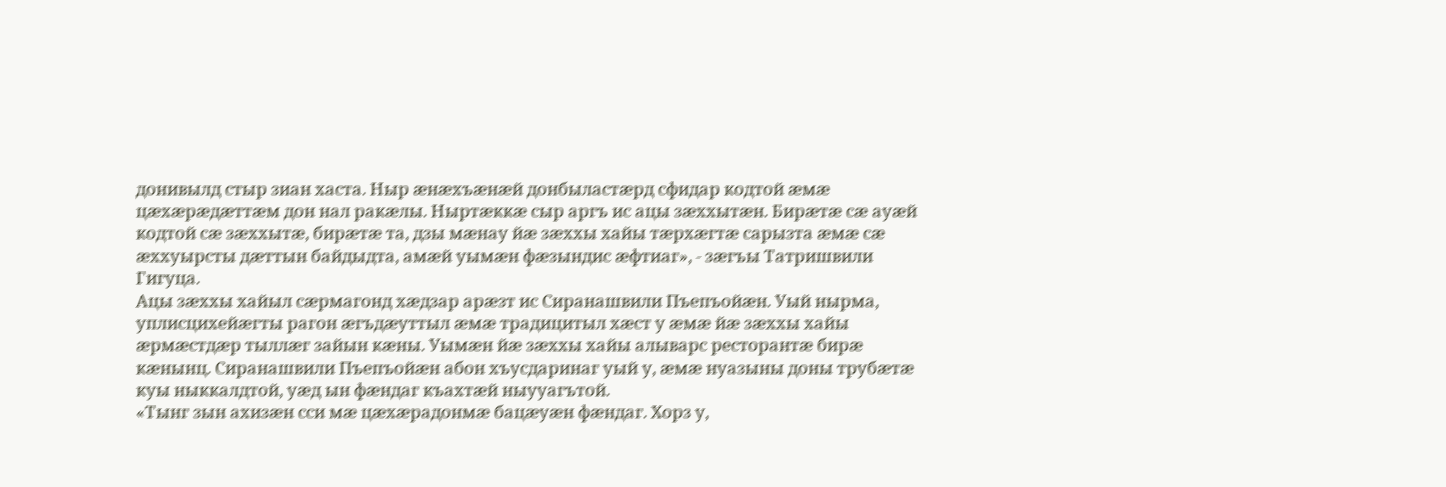донивылд стыр зиан хаста. Ныр æнæхъæнæй донбыластæрд сфидар кодтой æмæ цæхæрæдæттæм дон нал ракæлы. Ныртæккæ сыр аргъ ис ацы зæххытæн. Бирæтæ сæ ауæй кодтой сæ зæххытæ, бирæтæ та, дзы мæнау йæ зæххы хайы тæрхæгтæ сарызта æмæ сæ æххуырсты дæттын байдыдта, амæй уымæн фæзындис æфтиаг», - зæгъы Татришвили Гигуца.
Ацы зæххы хайыл сæрмагонд хæдзар арæзт ис Сиранашвили Пъепъойæн. Уый нырма, уплисцихейæгты рагон æгъдæуттыл æмæ традицитыл хæст у æмæ йæ зæххы хайы æрмæстдæр тыллæг зайын кæны. Уымæн йæ зæххы хайы алыварс ресторантæ бирæ кæнынц. Сиранашвили Пъепъойæн абон хъусдаринаг уый у, æмæ нуазыны доны трубæтæ куы ныккалдтой, уæд ын фæндаг къахтæй ныууагътой.
«Тынг зын ахизæн сси мæ цæхæрадонмæ бацæуæн фæндаг. Хорз у,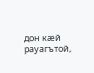дон кæй рауагътой,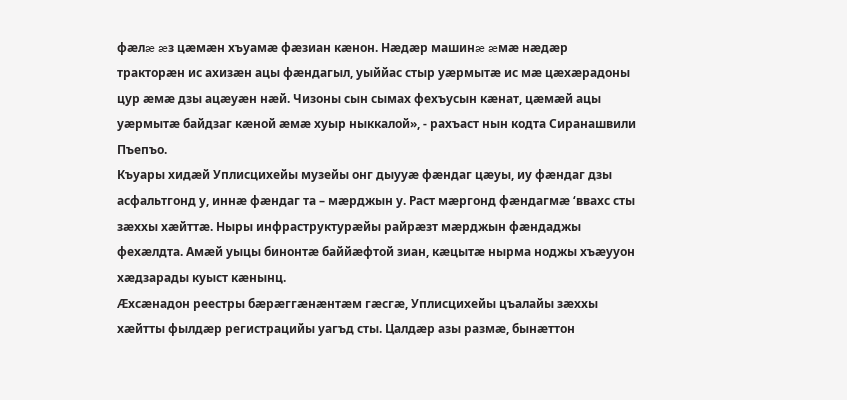фæлæ æз цæмæн хъуамæ фæзиан кæнон. Нæдæр машинæ æмæ нæдæр тракторæн ис ахизæн ацы фæндагыл, уыййас стыр уæрмытæ ис мæ цæхæрадоны цур æмæ дзы ацæуæн нæй. Чизоны сын сымах фехъусын кæнат, цæмæй ацы уæрмытæ байдзаг кæной æмæ хуыр ныккалой», - рахъаст нын кодта Сиранашвили Пъепъо.
Къуары хидæй Уплисцихейы музейы онг дыууæ фæндаг цæуы, иу фæндаг дзы асфальтгонд у, иннæ фæндаг та – мæрджын у. Раст мæргонд фæндагмæ ‘ввахс сты зæххы хæйттæ. Ныры инфраструктурæйы райрæзт мæрджын фæндаджы фехæлдта. Амæй уыцы бинонтæ баййæфтой зиан, кæцытæ нырма ноджы хъæууон хæдзарады куыст кæнынц.
Æхсæнадон реестры бæрæггæнæнтæм гæсгæ, Уплисцихейы цъалайы зæххы хæйтты фылдæр регистрацийы уагъд сты. Цалдæр азы размæ, бынæттон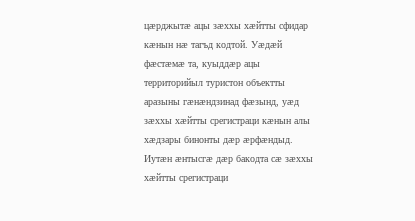цæрджытæ ацы зæххы хæйтты сфидар кæнын нæ тагъд кодтой. Уæдæй фæстæмæ та, куыддæр ацы территорийыл туристон объектты аразыны гæнæндзинад фæзынд, уæд зæххы хæйтты срегистраци кæнын алы хæдзары бинонты дæр æрфæндыд. Иутæн æнтысгæ дæр бакодта сæ зæххы хæйтты срегистраци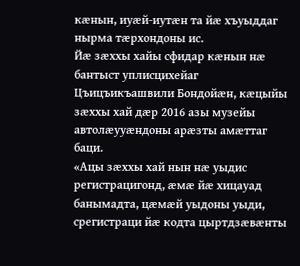кæнын, иуæй-иутæн та йæ хъуыддаг нырма тæрхондоны ис.
Йæ зæххы хайы сфидар кæнын нæ бантыст уплисцихейаг Цъицъикъашвили Бондойæн, кæцыйы зæххы хай дæр 2016 азы музейы автолæууæндоны арæзты амæттаг баци.
«Ацы зæххы хай нын нæ уыдис регистрацигонд, æмæ йæ хицауад банымадта, цæмæй уыдоны уыди, срегистраци йæ кодта цыртдзæвæнты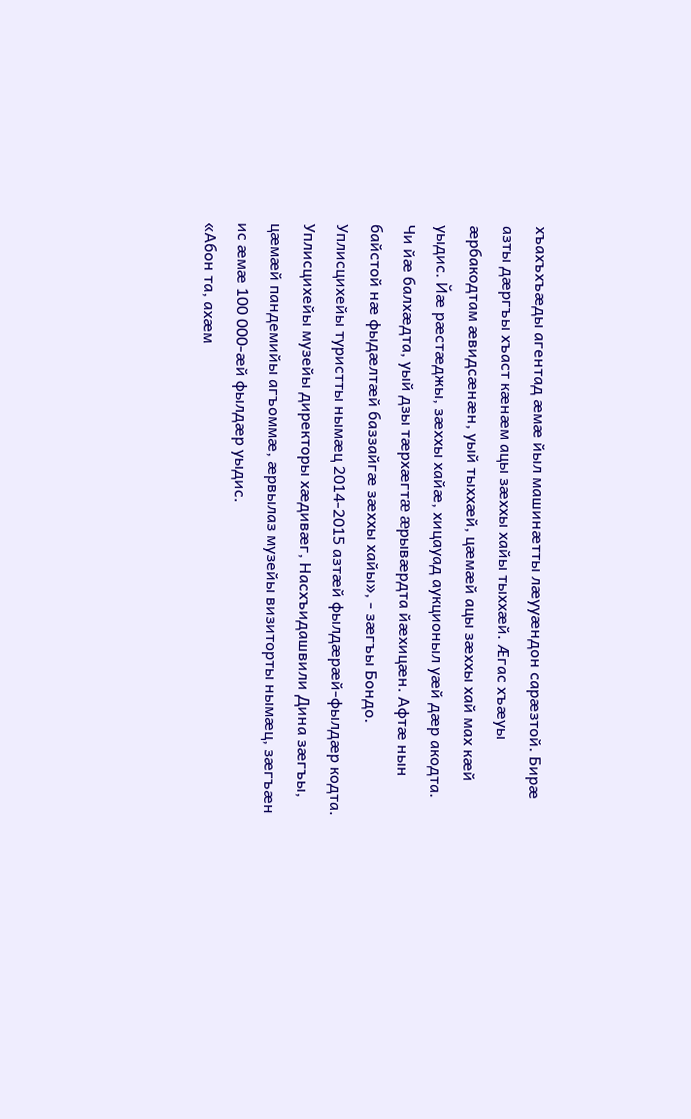хъахъхъæды агентад æмæ йыл машинæтты лæууæндон сарæзтой. Бирæ азты дæргъы хъаст кæнæм ацы зæххы хайы тыххæй. Æгас хъæуы æрбакодтам æвидсæнæн, уый тыххæй, цæмæй ацы зæххы хай мах кæй уыдис. Йæ рæстæджы, зæххы хайæ, хицауад аукционыл уæй дæр акодта. Чи йæ балхæдта, уый дзы тæрхæгтæ æрывæрдта йæхицæн. Афтæ нын байстой нæ фыдæлтæй баззайгæ зæххы хайы», - зæгъы Бондо.
Уплисцихейы туристты нымæц 2014-2015 азтæй фылдæрæй-фылдæр кодта. Уплисцихейы музейы директоры хæдивæг, Насхъидашвили Дина зæгъы, цæмæй пандемийы агъоммæ, æрвылаз музейы визиторты нымæц, зæгъæн ис æмæ 100 000-æй фылдæр уыдис.
«Абон та, ахæм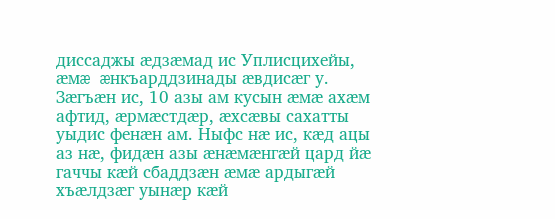диссаджы æдзæмад ис Уплисцихейы, æмæ æнкъарддзинады æвдисæг у. Зæгъæн ис, 10 азы ам кусын æмæ ахæм афтид, æрмæстдæр, æхсæвы сахатты уыдис фенæн ам. Ныфс нæ ис, кæд ацы аз нæ, фидæн азы æнæмæнгæй цард йæ гаччы кæй сбаддзæн æмæ ардыгæй хъæлдзæг уынæр кæй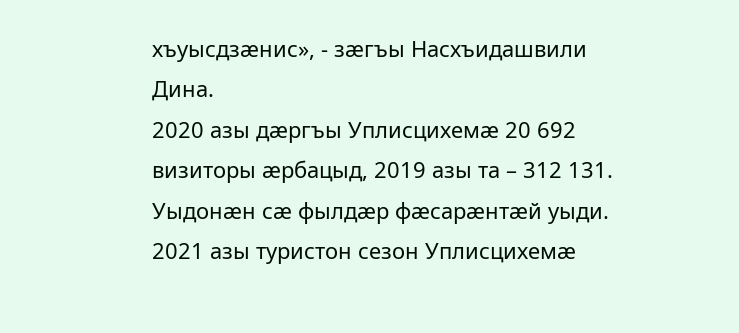хъуысдзæнис», - зæгъы Насхъидашвили Дина.
2020 азы дæргъы Уплисцихемæ 20 692 визиторы æрбацыд, 2019 азы та – 312 131.
Уыдонæн сæ фылдæр фæсарæнтæй уыди.
2021 азы туристон сезон Уплисцихемæ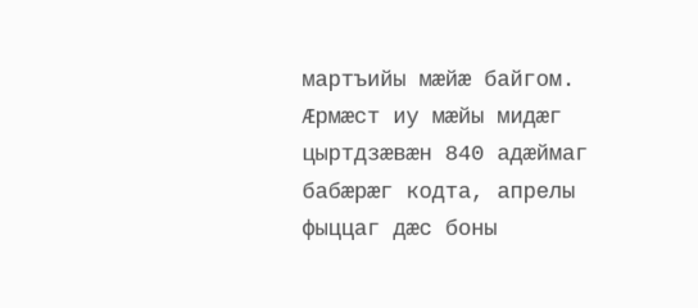мартъийы мæйæ байгом. Æрмæст иу мæйы мидæг цыртдзæвæн 840 адæймаг бабæрæг кодта, апрелы фыццаг дæс боны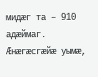мидæг та – 910 адæймаг.
Æнæгæсгæйæ уымæ,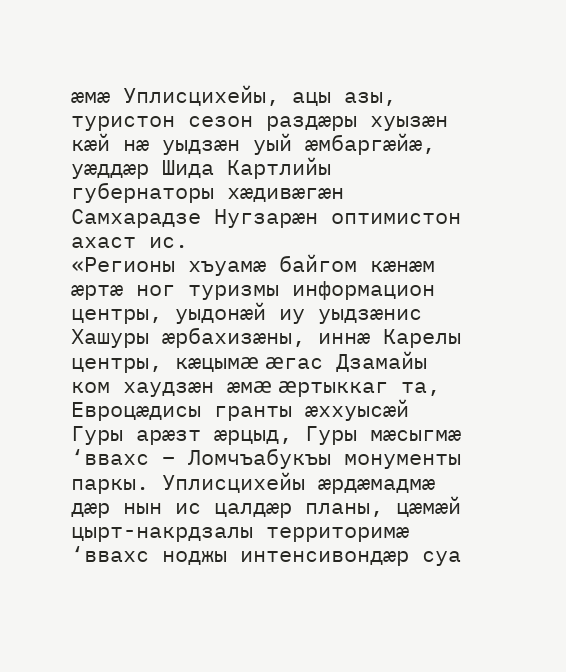æмæ Уплисцихейы, ацы азы, туристон сезон раздæры хуызæн кæй нæ уыдзæн уый æмбаргæйæ, уæддæр Шида Картлийы губернаторы хæдивæгæн Самхарадзе Нугзарæн оптимистон ахаст ис.
«Регионы хъуамæ байгом кæнæм æртæ ног туризмы информацион центры, уыдонæй иу уыдзæнис Хашуры æрбахизæны, иннæ Карелы центры, кæцымæ æгас Дзамайы ком хаудзæн æмæ æртыккаг та, Евроцæдисы гранты æххуысæй Гуры арæзт æрцыд, Гуры мæсыгмæ ‘ввахс – Ломчъабукъы монументы паркы. Уплисцихейы æрдæмадмæ дæр нын ис цалдæр планы, цæмæй цырт-накрдзалы территоримæ ‘ввахс ноджы интенсивондæр суа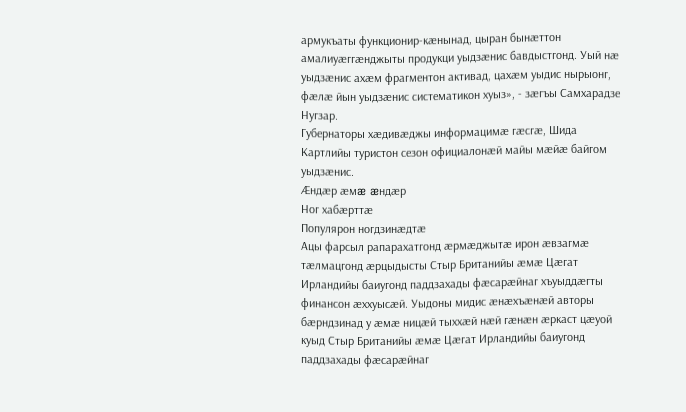армукъаты функционир-кæнынад, цыран бынæттон амалиуæггæнджыты продукци уыдзæнис бавдыстгонд. Уый нæ уыдзæнис ахæм фрагментон активад, цахæм уыдис нырыонг, фæлæ йын уыдзæнис систематикон хуыз», - зæгъы Самхарадзе Нугзар.
Губернаторы хæдивæджы информацимæ гæсгæ, Шида Картлийы туристон сезон официалонæй майы мæйæ байгом уыдзæнис.
Æндæр æмæ æндæр
Ног хабæрттæ
Популярон ногдзинæдтæ
Ацы фарсыл рапарахатгонд æрмæджытæ ирон æвзагмæ тæлмацгонд æрцыдысты Стыр Британийы æмæ Цæгат Ирландийы баиугонд паддзахады фæсарæйнаг хъуыддæгты финансон æххуысæй. Уыдоны мидис æнæхъæнæй авторы бæрндзинад у æмæ ницæй тыххæй нæй гæнæн æркаст цæуой куыд Стыр Британийы æмæ Цæгат Ирландийы баиугонд паддзахады фæсарæйнаг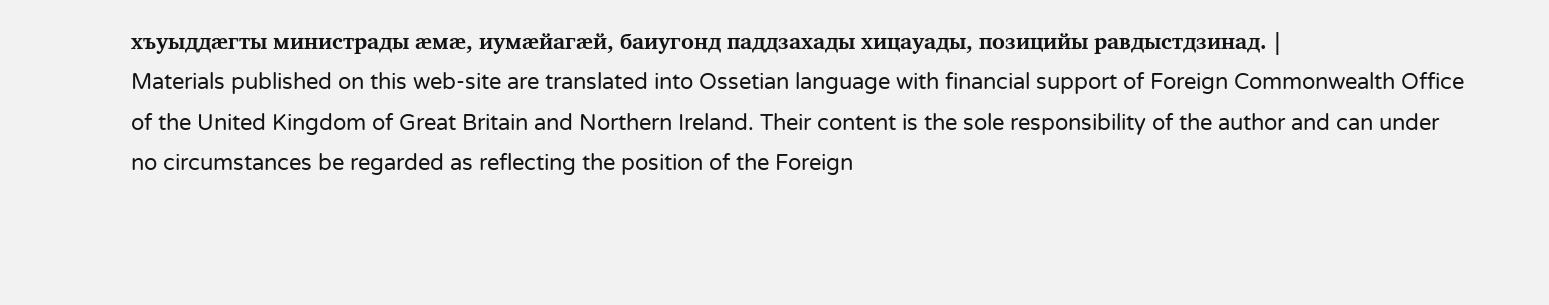хъуыддæгты министрады æмæ, иумæйагæй, баиугонд паддзахады хицауады, позицийы равдыстдзинад. |
Materials published on this web-site are translated into Ossetian language with financial support of Foreign Commonwealth Office of the United Kingdom of Great Britain and Northern Ireland. Their content is the sole responsibility of the author and can under no circumstances be regarded as reflecting the position of the Foreign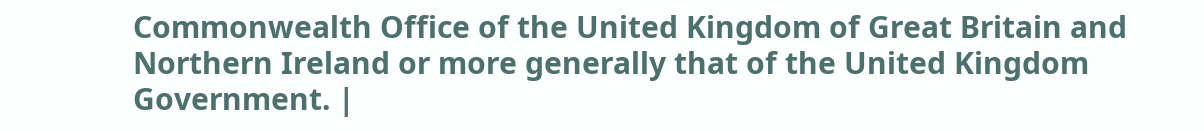Commonwealth Office of the United Kingdom of Great Britain and Northern Ireland or more generally that of the United Kingdom Government. |